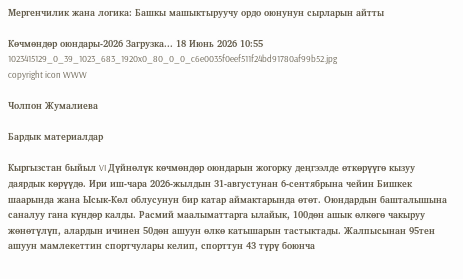Мергенчилик жана логика: Башкы машыктыруучу ордо оюнунун сырларын айтты

Көчмөндөр оюндары-2026 Загрузка... 18 Июнь 2026 10:55
1023415129_0_39_1023_683_1920x0_80_0_0_c6e0035f0eef511f24bd91780af99b52.jpg
copyright icon WWW

Чолпон Жумалиева

Бардык материалдар

Кыргызстан быйыл VI Дүйнөлүк көчмөндөр оюндарын жогорку деңгээлде өткөрүүгө кызуу даярдык көрүүдө. Ири иш-чара 2026-жылдын 31-августунан 6-сентябрына чейин Бишкек шаарында жана Ысык-Көл облусунун бир катар аймактарында өтөт. Оюндардын башталышына саналуу гана күндөр калды. Расмий маалыматтарга ылайык, 100дөн ашык өлкөгө чакыруу жөнөтүлүп, алардын ичинен 50дөн ашуун өлкө катышарын тастыктады. Жалпысынан 95тен ашуун мамлекеттин спортчулары келип, спорттун 43 түрү боюнча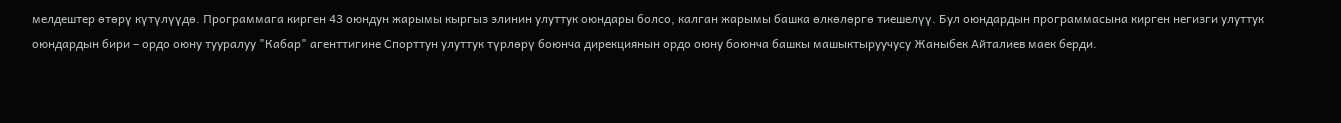мелдештер өтөрү күтүлүүдө. Программага кирген 43 оюндун жарымы кыргыз элинин улуттук оюндары болсо, калган жарымы башка өлкөлөргө тиешелүү. Бул оюндардын программасына кирген негизги улуттук оюндардын бири – ордо оюну тууралуу "Кабар" агенттигине Спорттун улуттук түрлөрү боюнча дирекциянын ордо оюну боюнча башкы машыктыруучусу Жаныбек Айталиев маек берди.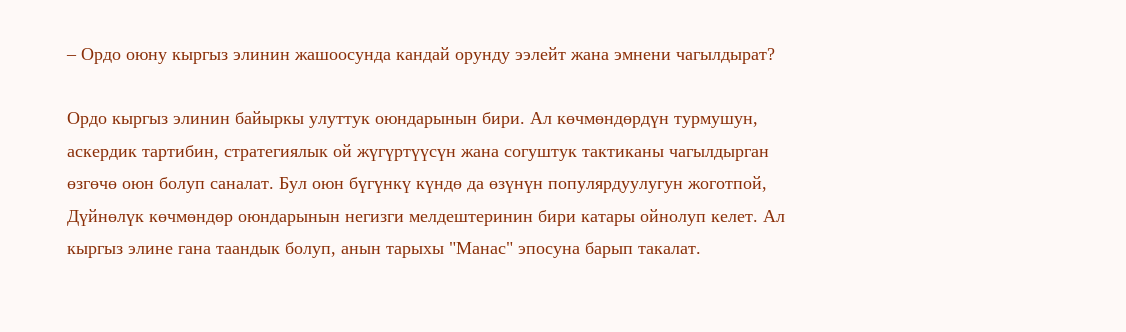– Ордо оюну кыргыз элинин жашоосунда кандай орунду ээлейт жана эмнени чагылдырат?

Ордо кыргыз элинин байыркы улуттук оюндарынын бири. Ал көчмөндөрдүн турмушун, аскердик тартибин, стратегиялык ой жүгүртүүсүн жана согуштук тактиканы чагылдырган өзгөчө оюн болуп саналат. Бул оюн бүгүнкү күндө да өзүнүн популярдуулугун жоготпой, Дүйнөлүк көчмөндөр оюндарынын негизги мелдештеринин бири катары ойнолуп келет. Ал кыргыз элине гана таандык болуп, анын тарыхы "Манас" эпосуна барып такалат.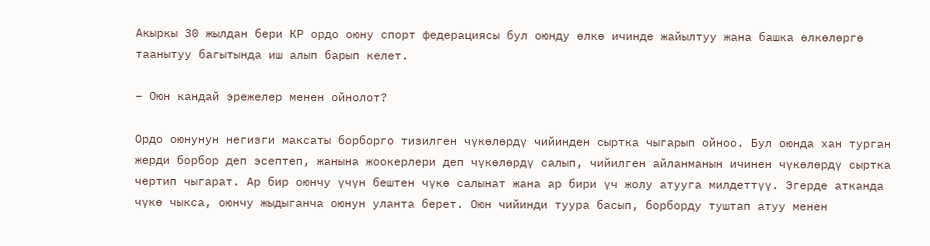Акыркы 30 жылдан бери КР ордо оюну спорт федерациясы бул оюнду өлкө ичинде жайылтуу жана башка өлкөлөргө таанытуу багытында иш алып барып келет.

– Оюн кандай эрежелер менен ойнолот?

Ордо оюнунун негизги максаты борборго тизилген чүкөлөрдү чийинден сыртка чыгарып ойноо. Бул оюнда хан турган жерди борбор деп эсептеп, жанына жоокерлери деп чүкөлөрдү салып, чийилген айланманын ичинен чүкөлөрдү сыртка чертип чыгарат. Ар бир оюнчу үчүн бештен чүкө салынат жана ар бири үч жолу атууга милдеттүү. Эгерде атканда чүкө чыкса, оюнчу жыдыганча оюнун уланта берет. Оюн чийинди туура басып, борборду туштап атуу менен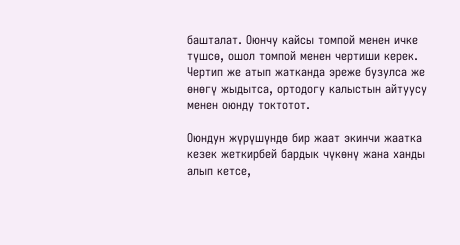башталат. Оюнчу кайсы томпой менен ичке түшсө, ошол томпой менен чертиши керек. Чертип же атып жатканда эреже бузулса же өнөгү жыдытса, ортодогу калыстын айтуусу менен оюнду токтотот.

Оюндун жүрүшүндө бир жаат экинчи жаатка кезек жеткирбей бардык чүкөнү жана ханды алып кетсе,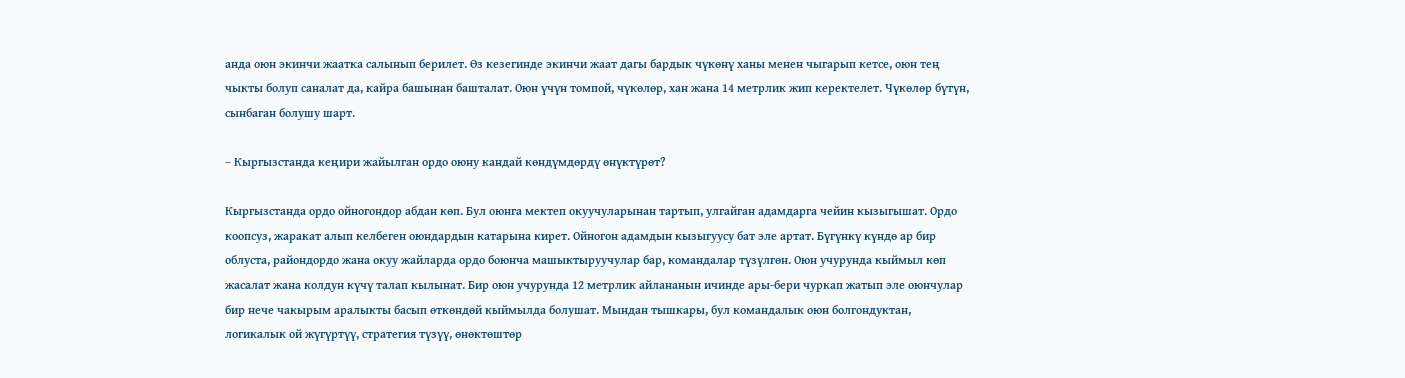анда оюн экинчи жаатка салынып берилет. Өз кезегинде экинчи жаат дагы бардык чүкөнү ханы менен чыгарып кетсе, оюн тең чыкты болуп саналат да, кайра башынан башталат. Оюн үчүн томпой, чүкөлөр, хан жана 14 метрлик жип керектелет. Чүкөлөр бүтүн, сынбаган болушу шарт.

– Кыргызстанда кеңири жайылган ордо оюну кандай көндүмдөрдү өнүктүрөт?

Кыргызстанда ордо ойногондор абдан көп. Бул оюнга мектеп окуучуларынан тартып, улгайган адамдарга чейин кызыгышат. Ордо коопсуз, жаракат алып келбеген оюндардын катарына кирет. Ойногон адамдын кызыгуусу бат эле артат. Бүгүнкү күндө ар бир облуста, райондордо жана окуу жайларда ордо боюнча машыктыруучулар бар, командалар түзүлгөн. Оюн учурунда кыймыл көп жасалат жана колдун күчү талап кылынат. Бир оюн учурунда 12 метрлик айлананын ичинде ары-бери чуркап жатып эле оюнчулар бир нече чакырым аралыкты басып өткөндөй кыймылда болушат. Мындан тышкары, бул командалык оюн болгондуктан, логикалык ой жүгүртүү, стратегия түзүү, өнөктөштөр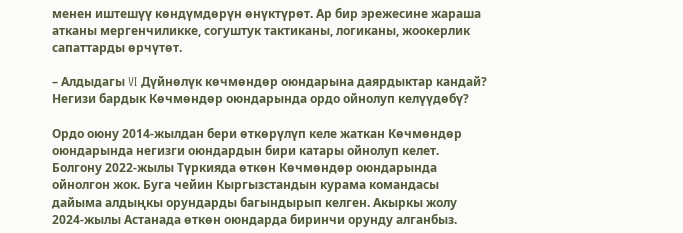менен иштешүү көндүмдөрүн өнүктүрөт. Ар бир эрежесине жараша атканы мергенчиликке, согуштук тактиканы, логиканы, жоокерлик сапаттарды өрчүтөт.

– Алдыдагы VI Дүйнөлүк көчмөндөр оюндарына даярдыктар кандай? Негизи бардык Көчмөндөр оюндарында ордо ойнолуп келүүдөбү?

Ордо оюну 2014-жылдан бери өткөрүлүп келе жаткан Көчмөндөр оюндарында негизги оюндардын бири катары ойнолуп келет. Болгону 2022-жылы Түркияда өткөн Көчмөндөр оюндарында ойнолгон жок. Буга чейин Кыргызстандын курама командасы дайыма алдыңкы орундарды багындырып келген. Акыркы жолу 2024-жылы Астанада өткөн оюндарда биринчи орунду алганбыз.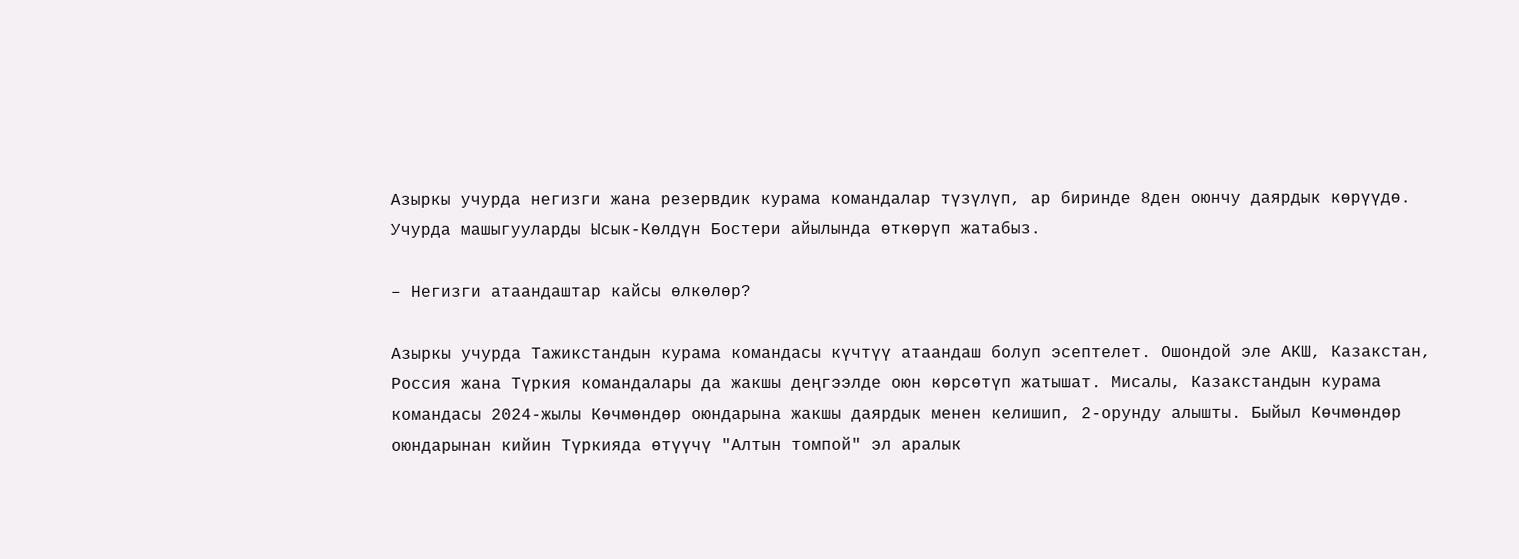Азыркы учурда негизги жана резервдик курама командалар түзүлүп, ар биринде 8ден оюнчу даярдык көрүүдө. Учурда машыгууларды Ысык-Көлдүн Бостери айылында өткөрүп жатабыз.

– Негизги атаандаштар кайсы өлкөлөр?

Азыркы учурда Тажикстандын курама командасы күчтүү атаандаш болуп эсептелет. Ошондой эле АКШ, Казакстан, Россия жана Түркия командалары да жакшы деңгээлде оюн көрсөтүп жатышат. Мисалы, Казакстандын курама командасы 2024-жылы Көчмөндөр оюндарына жакшы даярдык менен келишип, 2-орунду алышты. Быйыл Көчмөндөр оюндарынан кийин Түркияда өтүүчү "Алтын томпой" эл аралык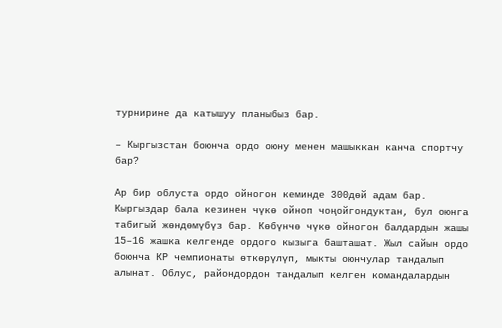турнирине да катышуу планыбыз бар.

– Кыргызстан боюнча ордо оюну менен машыккан канча спортчу бар?

Ар бир облуста ордо ойногон кеминде 300дөй адам бар. Кыргыздар бала кезинен чүкө ойноп чоңойгондуктан, бул оюнга табигый жөндөмүбүз бар. Көбүнчө чүкө ойногон балдардын жашы 15–16 жашка келгенде ордого кызыга башташат. Жыл сайын ордо боюнча КР чемпионаты өткөрүлүп, мыкты оюнчулар тандалып алынат. Облус, райондордон тандалып келген командалардын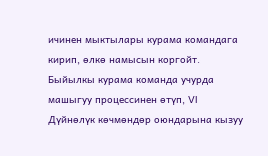ичинен мыктылары курама командага кирип, өлкө намысын коргойт. Быйылкы курама команда учурда машыгуу процессинен өтүп, VI Дүйнөлүк көчмөндөр оюндарына кызуу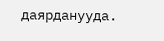даярданууда.